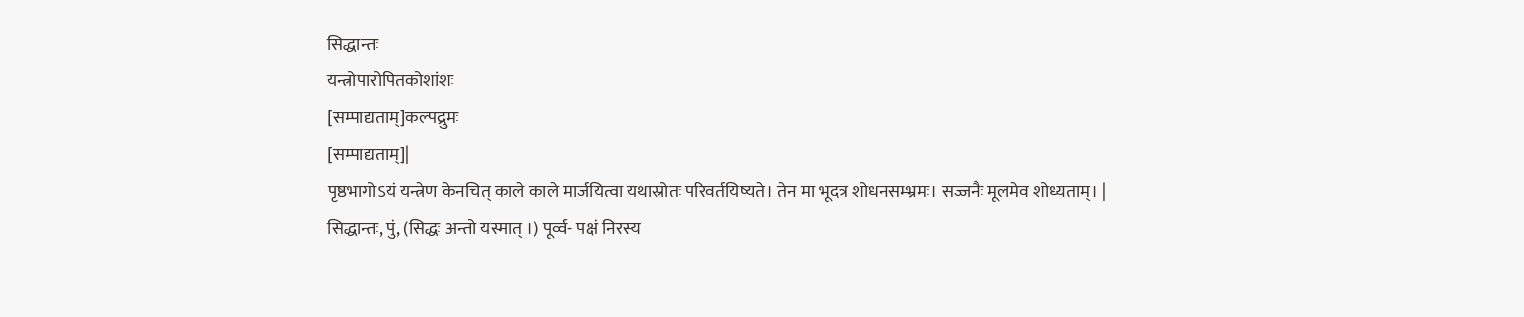सिद्धान्तः
यन्त्रोपारोपितकोशांशः
[सम्पाद्यताम्]कल्पद्रुमः
[सम्पाद्यताम्]|
पृष्ठभागोऽयं यन्त्रेण केनचित् काले काले मार्जयित्वा यथास्रोतः परिवर्तयिष्यते। तेन मा भूदत्र शोधनसम्भ्रमः। सज्जनैः मूलमेव शोध्यताम्। |
सिद्धान्तः, पुं, (सिद्धः अन्तो यस्मात् ।) पूर्व्व- पक्षं निरस्य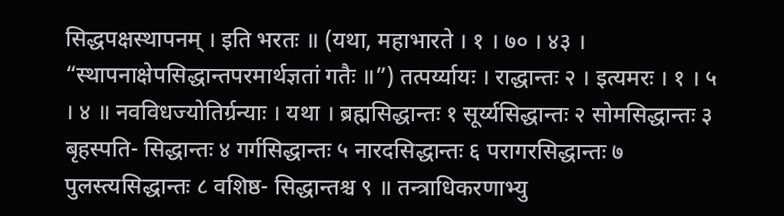सिद्धपक्षस्थापनम् । इति भरतः ॥ (यथा, महाभारते । १ । ७० । ४३ । “स्थापनाक्षेपसिद्धान्तपरमार्थज्ञतां गतैः ॥”) तत्पर्य्यायः । राद्धान्तः २ । इत्यमरः । १ । ५ । ४ ॥ नवविधज्योतिर्ग्रन्याः । यथा । ब्रह्मसिद्धान्तः १ सूर्य्यसिद्धान्तः २ सोमसिद्धान्तः ३ बृहस्पति- सिद्धान्तः ४ गर्गसिद्धान्तः ५ नारदसिद्धान्तः ६ परागरसिद्धान्तः ७ पुलस्त्यसिद्धान्तः ८ वशिष्ठ- सिद्धान्तश्च ९ ॥ तन्त्राधिकरणाभ्यु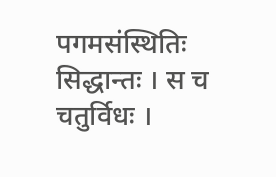पगमसंस्थितिः सिद्धान्तः । स च चतुर्विधः ।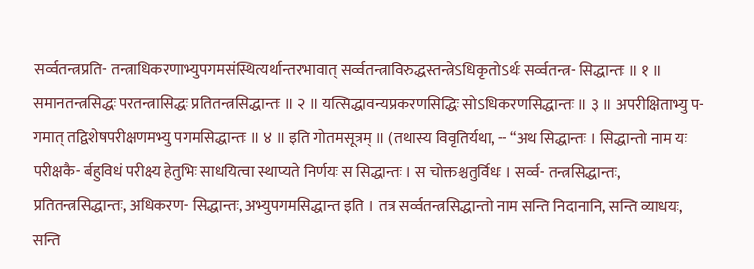सर्व्वतन्त्रप्रति- तन्त्राधिकरणाभ्युपगमसंस्थित्यर्थान्तरभावात् सर्व्वतन्त्राविरुद्धस्तन्त्रेऽधिकृतोऽर्थः सर्व्वतन्त्र- सिद्धान्तः ॥ १ ॥ समानतन्त्रसिद्धः परतन्त्रासिद्धः प्रतितन्त्रसिद्धान्तः ॥ २ ॥ यत्सिद्धावन्यप्रकरणसिद्धिः सोऽधिकरणसिद्धान्तः ॥ ३ ॥ अपरीक्षिताभ्यु प- गमात् तद्विशेषपरीक्षणमभ्यु पगमसिद्धान्तः ॥ ४ ॥ इति गोतमसूत्रम् ॥ (तथास्य विवृतिर्यथा, -- “अथ सिद्धान्तः । सिद्धान्तो नाम यः परीक्षकै- र्बहुविधं परीक्ष्य हेतुभिः साधयित्वा स्थाप्यते निर्णयः स सिद्धान्तः । स चोक्तश्चतुर्विधः । सर्व्व- तन्त्रसिद्धान्तः, प्रतितन्त्रसिद्धान्तः, अधिकरण- सिद्धान्तः, अभ्युपगमसिद्धान्त इति । तत्र सर्व्वतन्त्रसिद्धान्तो नाम सन्ति निदानानि, सन्ति व्याधयः, सन्ति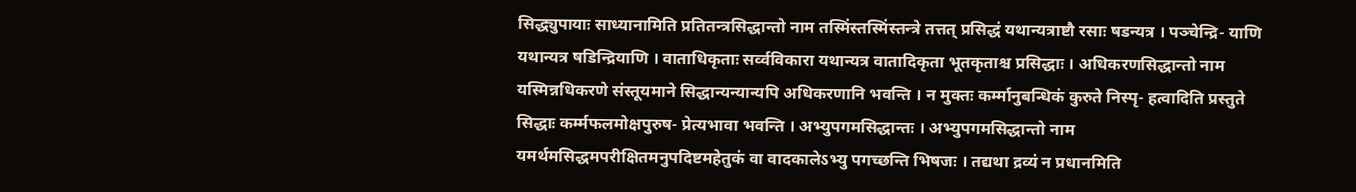सिद्ध्युपायाः साध्यानामिति प्रतितन्त्रसिद्धान्तो नाम तस्मिंस्तस्मिंस्तन्त्रे तत्तत् प्रसिद्धं यथान्यत्राष्टौ रसाः षडन्यत्र । पञ्चेन्द्रि- याणि यथान्यत्र षडिन्द्रियाणि । वाताधिकृताः सर्व्वविकारा यथान्यत्र वातादिकृता भूतकृताश्च प्रसिद्धाः । अधिकरणसिद्धान्तो नाम यस्मिन्नधिकरणे संस्तूयमाने सिद्धान्यन्यान्यपि अधिकरणानि भवन्ति । न मुक्तः कर्म्मानुबन्धिकं कुरुते निस्पृ- हत्वादिति प्रस्तुते सिद्धाः कर्म्मफलमोक्षपुरुष- प्रेत्यभावा भवन्ति । अभ्युपगमसिद्धान्तः । अभ्युपगमसिद्धान्तो नाम यमर्थमसिद्धमपरीक्षितमनुपदिष्टमहेतुकं वा वादकालेऽभ्यु पगच्छन्ति भिषजः । तद्यथा द्रव्यं न प्रधानमिति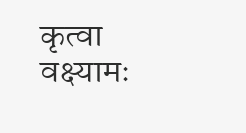कृत्वा वक्ष्यामः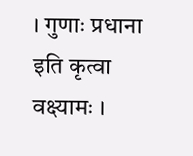। गुणाः प्रधाना इति कृत्वा वक्ष्यामः ।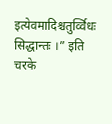इत्येवमादिश्चतुर्व्विधः सिद्धान्तः ।” इति चरके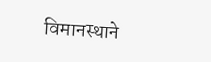विमानस्थाने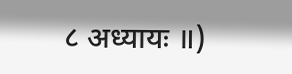८ अध्यायः ॥)